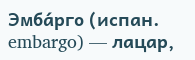Эмба́рго (испан. embargo) — лацар,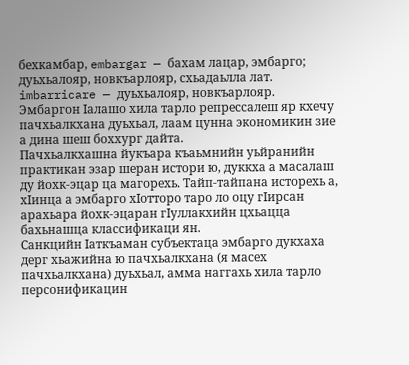бехкамбар, embargar — бахам лацар, эмбарго; дуьхьалояр, новкъарлояр, схьадаьлла лат. imbarricare — дуьхьалояр, новкъарлояр.
Эмбаргон Ӏалашо хила тарло репрессалеш яр кхечу пачхьалкхана дуьхьал, лаам цунна экономикин зие а дина шеш боххург дайта.
Пачхьалкхашна йукъара къаьмнийн уьйранийн практикан эзар шеран истори ю, дуккха а масалаш ду йохк-эцар ца магорехь. Тайп-тайпана исторехь а, хӀинца а эмбарго хӀотторо таро ло оцу гӀирсан арахьара йохк-эцаран гӀуллакхийн цхьацца бахьнашца классификаци ян.
Санкцийн Ӏаткъаман субъектаца эмбарго дукхаха дерг хьажийна ю пачхьалкхана (я масех пачхьалкхана) дуьхьал, амма наггахь хила тарло персонификацин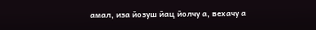амал, иза йозуш йац йолчу а, вехачу а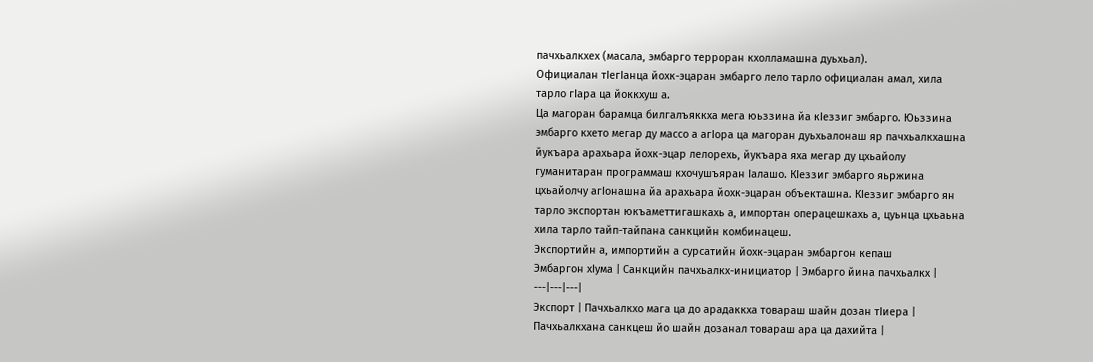пачхьалкхех (масала, эмбарго терроран кхолламашна дуьхьал).
Официалан тӀегӀанца йохк-эцаран эмбарго лело тарло официалан амал, хила тарло гӀара ца йоккхуш а.
Ца магоран барамца билгалъяккха мега юьззина йа кӀеззиг эмбарго. Юьззина эмбарго кхето мегар ду массо а агӀора ца магоран дуьхьалонаш яр пачхьалкхашна йукъара арахьара йохк-эцар лелорехь, йукъара яха мегар ду цхьайолу гуманитаран программаш кхочушъяран Ӏалашо. КӀеззиг эмбарго яьржина цхьайолчу агӀонашна йа арахьара йохк-эцаран объекташна. КӀеззиг эмбарго ян тарло экспортан юкъаметтигашкахь а, импортан операцешкахь а, цуьнца цхьаьна хила тарло тайп-тайпана санкцийн комбинацеш.
Экспортийн а, импортийн а сурсатийн йохк-эцаран эмбаргон кепаш
Эмбаргон хӀума | Санкцийн пачхьалкх-инициатор | Эмбарго йина пачхьалкх |
---|---|---|
Экспорт | Пачхьалкхо мага ца до арадаккха товараш шайн дозан тӀиера | Пачхьалкхана санкцеш йо шайн дозанал товараш ара ца дахийта |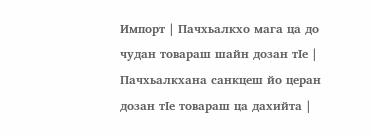Импорт | Пачхьалкхо мага ца до чудан товараш шайн дозан тӀе | Пачхьалкхана санкцеш йо церан дозан тӀе товараш ца дахийта |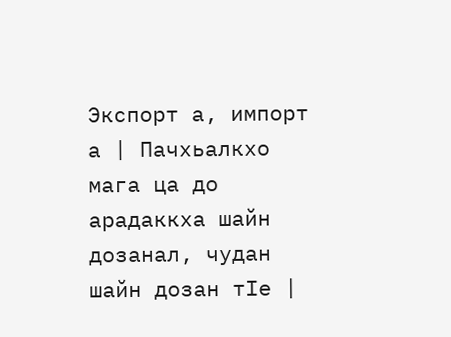Экспорт а, импорт а | Пачхьалкхо мага ца до арадаккха шайн дозанал, чудан шайн дозан тӀе |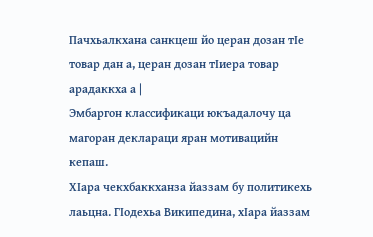Пачхьалкхана санкцеш йо церан дозан тӀе товар дан а, церан дозан тӀиера товар арадаккха а |
Эмбаргон классификаци юкъадалочу ца магоран деклараци яран мотивацийн кепаш.
ХӀара чекхбаккханза йаззам бу политикехь лаьцна. ГӀодехьа Википедина, хӀара йаззам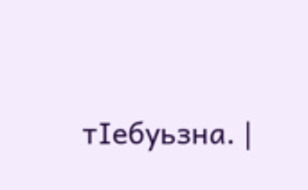тӀебуьзна. |